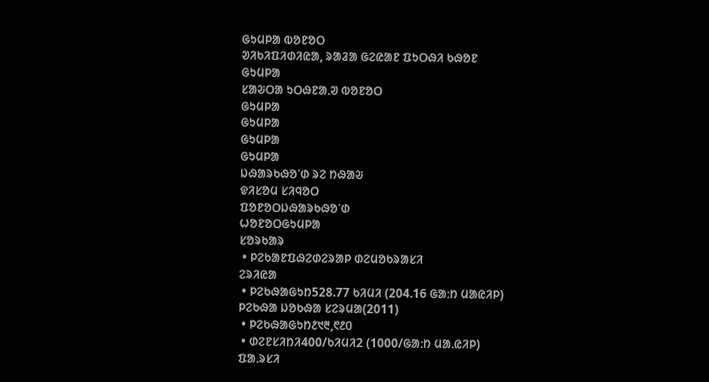ᱜᱩᱢᱞᱟ ᱵᱚᱱᱚᱛ
ᱣᱤᱠᱤᱯᱤᱰᱤᱭᱟ, ᱨᱟᱲᱟ ᱜᱮᱭᱟᱱ ᱯᱩᱛᱷᱤ ᱠᱷᱚᱱ
ᱜᱩᱢᱞᱟ
ᱥᱟᱶᱛᱟ ᱩᱛᱷᱱᱟᱹᱣ ᱵᱚᱱᱚᱛ
ᱜᱩᱢᱞᱟ
ᱜᱩᱢᱞᱟ
ᱜᱩᱢᱞᱟ
ᱜᱩᱢᱞᱟ
ᱡᱷᱟᱨᱠᱷᱚᱸᱰ ᱨᱮ ᱴᱷᱟᱶ
ᱫᱤᱥᱚᱢ ᱥᱤᱧᱚᱛ
ᱯᱚᱱᱚᱛᱡᱷᱟᱨᱠᱷᱚᱸᱰ
ᱦᱚᱱᱚᱛᱜᱩᱢᱞᱟ
ᱥᱚᱨᱠᱟᱨ
 • ᱞᱮᱠᱟᱱᱯᱷᱮᱰᱮᱨᱟᱞ ᱰᱮᱢᱚᱠᱨᱟᱥᱤ
ᱮᱨᱤᱭᱟ
 • ᱞᱮᱠᱷᱟᱜᱩᱴ528.77 ᱠᱤᱢᱤ (204.16 ᱜᱟᱺᱴ ᱢᱟᱭᱤᱞ)
ᱞᱮᱠᱷᱟ ᱡᱚᱠᱷᱟ ᱥᱮᱨᱢᱟ(2011)
 • ᱞᱮᱠᱷᱟᱜᱩᱴ᱒᱑᱓,᱖᱒᱐
 • ᱰᱮᱱᱥᱤᱴᱤ400/ᱠᱤᱢᱤ2 (1000/ᱜᱟᱺᱴ ᱢᱟᱹᱭᱤᱞ)
ᱯᱟᱹᱨᱥᱤ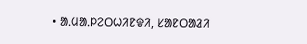• ᱟᱹᱢᱟᱹᱞᱮᱛᱦᱤᱱᱫᱤ, ᱥᱟᱱᱛᱟᱲᱤ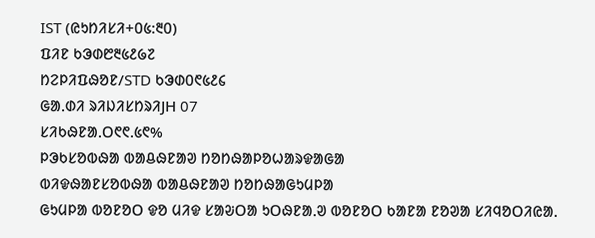IST (ᱭᱩᱴᱤᱥᱤ+᱐᱕:᱓᱐)
ᱯᱤᱱ ᱠᱳᱰ᱘᱓᱕᱒᱙᱗
ᱴᱮᱞᱤᱯᱷᱚᱱ/STD ᱠᱳᱰ᱐᱖᱕᱒᱔
ᱜᱟᱹᱰᱤ ᱨᱤᱡᱤᱥᱴᱨᱤJH 07
ᱥᱤᱠᱷᱱᱟᱹᱛ᱖᱖.᱕᱖%
ᱞᱳᱠᱥᱚᱵᱷᱟ ᱵᱟᱪᱷᱱᱟᱣ ᱴᱚᱴᱷᱟᱞᱚᱦᱟᱨᱫᱟᱜᱟ
ᱵᱤᱫᱷᱟᱱᱥᱚᱵᱷᱟ ᱵᱟᱪᱷᱱᱟᱣ ᱴᱚᱴᱷᱟᱜᱩᱢᱞᱟ
ᱜᱩᱢᱞᱟ ᱵᱚᱱᱚᱛ ᱫᱚ ᱢᱤᱫ ᱥᱟᱶᱛᱟ ᱩᱛᱷᱱᱟᱹᱣ ᱵᱚᱱᱚᱛ ᱠᱟᱱᱟ ᱱᱚᱣᱟ ᱥᱤᱧᱚᱛᱤᱭᱟᱹ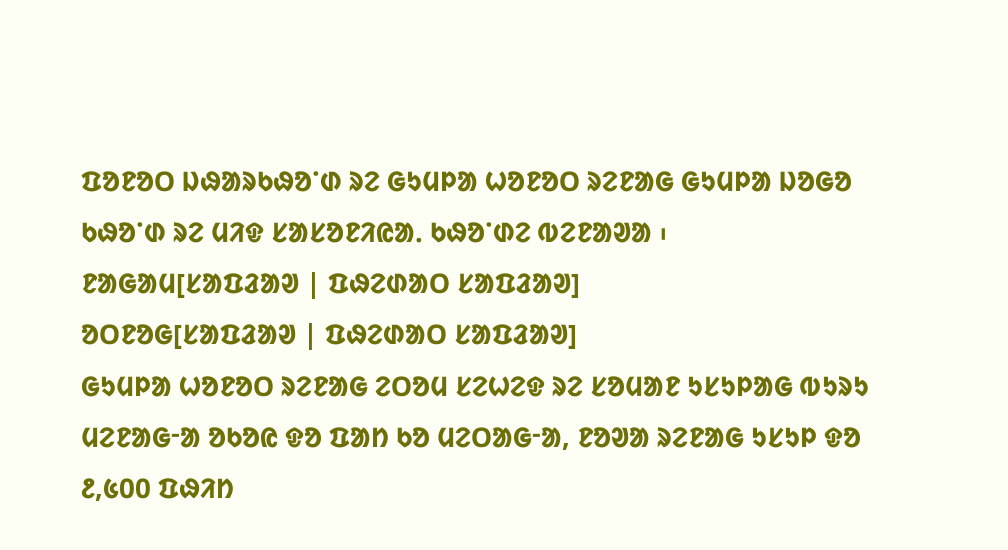ᱯᱚᱱᱚᱛ ᱡᱷᱟᱨᱠᱷᱚᱸᱰ ᱨᱮ ᱜᱩᱢᱞᱟ ᱦᱚᱱᱚᱛ ᱨᱮᱱᱟᱜ ᱜᱩᱢᱞᱟ ᱡᱚᱜᱚ ᱠᱷᱚᱸᱰ ᱨᱮ ᱢᱤᱫ ᱥᱟᱥᱚᱱᱤᱭᱟᱹ ᱠᱷᱚᱸᱰᱮ ᱵᱮᱱᱟᱣᱟ ᱾
ᱱᱟᱜᱟᱢ[ᱥᱟᱯᱲᱟᱣ | ᱯᱷᱮᱰᱟᱛ ᱥᱟᱯᱲᱟᱣ]
ᱚᱛᱱᱚᱜ[ᱥᱟᱯᱲᱟᱣ | ᱯᱷᱮᱰᱟᱛ ᱥᱟᱯᱲᱟᱣ]
ᱜᱩᱢᱞᱟ ᱦᱚᱱᱚᱛ ᱨᱮᱱᱟᱜ ᱮᱛᱚᱢ ᱥᱮᱦᱮᱫ ᱨᱮ ᱥᱚᱢᱟᱱ ᱩᱥᱩᱞᱟᱜ ᱵᱩᱨᱩ ᱢᱮᱱᱟᱜᱼᱟ ᱚᱠᱚᱭ ᱫᱚ ᱯᱟᱴ ᱠᱚ ᱢᱮᱛᱟᱜᱼᱟ, ᱱᱚᱣᱟ ᱨᱮᱱᱟᱜ ᱩᱥᱩᱞ ᱫᱚ ᱒,᱕᱐᱐ ᱯᱷᱤᱴ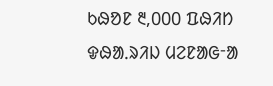ᱠᱷᱚᱱ ᱓,᱐᱐᱐ ᱯᱷᱤᱴ ᱫᱷᱟᱹᱨᱤᱡ ᱢᱮᱱᱟᱜᱼᱟ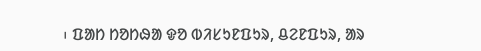᱾ ᱯᱟᱴ ᱴᱚᱴᱷᱟ ᱫᱚ ᱵᱤᱥᱩᱱᱯᱩᱨ, ᱪᱮᱱᱯᱩᱨ, ᱟᱨ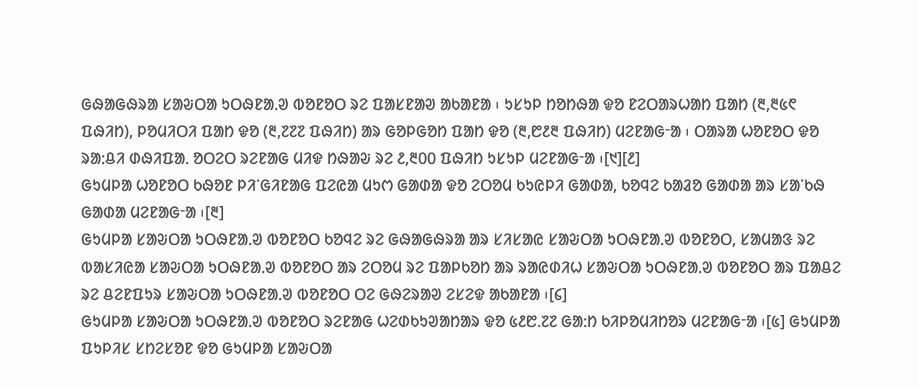ᱜᱷᱟᱜᱷᱨᱟ ᱥᱟᱶᱛᱟ ᱩᱛᱷᱱᱟᱹᱣ ᱵᱚᱱᱚᱛ ᱨᱮ ᱯᱟᱥᱱᱟᱣ ᱟᱠᱟᱱᱟ ᱾ ᱩᱥᱩᱞ ᱴᱚᱴᱷᱟ ᱫᱚ ᱱᱮᱛᱟᱨᱦᱟᱴ ᱯᱟᱴ (᱓,᱓᱕᱖ ᱯᱷᱤᱴ), ᱞᱚᱢᱤᱛᱤ ᱯᱟᱴ ᱫᱚ (᱓,᱗᱗᱗ ᱯᱷᱤᱴ) ᱟᱨ ᱜᱚᱞᱜᱚᱴ ᱯᱟᱴ ᱫᱚ (᱓,᱘᱒᱓ ᱯᱷᱤᱴ) ᱢᱮᱱᱟᱜᱼᱟ ᱾ ᱛᱟᱨᱟ ᱦᱚᱱᱚᱛ ᱫᱚ ᱨᱟᱺᱪᱤ ᱰᱷᱤᱯᱟᱹ ᱚᱛᱮᱛ ᱨᱮᱱᱟᱜ ᱢᱤᱫ ᱴᱷᱟᱶ ᱨᱮ ᱒,᱓᱐᱐ ᱯᱷᱤᱴ ᱩᱥᱩᱞ ᱢᱮᱱᱟᱜᱼᱟ ᱾[᱑][᱒]
ᱜᱩᱢᱞᱟ ᱦᱚᱱᱚᱛ ᱠᱷᱚᱱ ᱞᱤᱸᱜᱤᱱᱟᱜ ᱯᱮᱭᱟ ᱢᱩᱬ ᱜᱟᱰᱟ ᱫᱚ ᱮᱛᱚᱢ ᱠᱩᱭᱞᱤ ᱜᱟᱰᱟ, ᱠᱚᱧᱮ ᱠᱟᱲᱚ ᱜᱟᱰᱟ ᱟᱨ ᱥᱟᱸᱠᱷ ᱜᱟᱰᱟ ᱢᱮᱱᱟᱜᱼᱟ ᱾[᱓]
ᱜᱩᱢᱞᱟ ᱥᱟᱶᱛᱟ ᱩᱛᱷᱱᱟᱹᱣ ᱵᱚᱱᱚᱛ ᱠᱚᱧᱮ ᱨᱮ ᱜᱷᱟᱜᱷᱨᱟ ᱟᱨ ᱥᱤᱥᱟᱭ ᱥᱟᱶᱛᱟ ᱩᱛᱷᱱᱟᱹᱣ ᱵᱚᱱᱚᱛ, ᱥᱟᱢᱟᱝ ᱨᱮ ᱵᱟᱥᱤᱭᱟ ᱥᱟᱶᱛᱟ ᱩᱛᱷᱱᱟᱹᱣ ᱵᱚᱱᱚᱛ ᱟᱨ ᱮᱛᱚᱢ ᱨᱮ ᱯᱟᱞᱠᱚᱴ ᱟᱨ ᱨᱟᱭᱰᱤᱦ ᱥᱟᱶᱛᱟ ᱩᱛᱷᱱᱟᱹᱣ ᱵᱚᱱᱚᱛ ᱟᱨ ᱯᱟᱪᱮ ᱨᱮ ᱪᱮᱱᱯᱩᱨ ᱥᱟᱶᱛᱟ ᱩᱛᱷᱱᱟᱹᱣ ᱵᱚᱱᱚᱛ ᱛᱮ ᱜᱷᱮᱨᱟᱣ ᱮᱥᱮᱫ ᱟᱠᱟᱱᱟ ᱾[᱔]
ᱜᱩᱢᱞᱟ ᱥᱟᱶᱛᱟ ᱩᱛᱷᱱᱟᱹᱣ ᱵᱚᱱᱚᱛ ᱨᱮᱱᱟᱜ ᱦᱮᱰᱠᱩᱣᱟᱴᱟᱨ ᱫᱚ ᱕᱒᱘.᱗᱗ ᱜᱟᱺᱴ ᱠᱤᱞᱚᱢᱤᱴᱚᱨ ᱢᱮᱱᱟᱜᱼᱟ ᱾[᱕] ᱜᱩᱢᱞᱟ ᱯᱩᱞᱤᱥ ᱥᱴᱮᱥᱚᱱ ᱫᱚ ᱜᱩᱢᱞᱟ ᱥᱟᱶᱛᱟ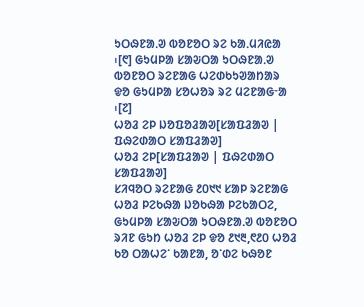ᱩᱛᱷᱱᱟᱹᱣ ᱵᱚᱱᱚᱛ ᱨᱮ ᱠᱟᱹᱢᱤᱭᱟ ᱾[᱖] ᱜᱩᱢᱞᱟ ᱥᱟᱶᱛᱟ ᱩᱛᱷᱱᱟᱹᱣ ᱵᱚᱱᱚᱛ ᱨᱮᱱᱟᱜ ᱦᱮᱰᱠᱩᱣᱟᱴᱟᱨ ᱫᱚ ᱜᱩᱢᱞᱟ ᱥᱚᱦᱚᱨ ᱨᱮ ᱢᱮᱱᱟᱜᱼᱟ ᱾[᱗]
ᱦᱚᱲ ᱮᱞ ᱡᱚᱯᱚᱲᱟᱣ[ᱥᱟᱯᱲᱟᱣ | ᱯᱷᱮᱰᱟᱛ ᱥᱟᱯᱲᱟᱣ]
ᱦᱚᱲ ᱮᱞ[ᱥᱟᱯᱲᱟᱣ | ᱯᱷᱮᱰᱟᱛ ᱥᱟᱯᱲᱟᱣ]
ᱥᱤᱧᱚᱛ ᱨᱮᱱᱟᱜ ᱒᱐᱑᱑ ᱥᱟᱞ ᱨᱮᱱᱟᱜ ᱦᱚᱲ ᱞᱮᱠᱷᱟ ᱡᱚᱠᱷᱟ ᱞᱮᱠᱟᱛᱮ, ᱜᱩᱢᱞᱟ ᱥᱟᱶᱛᱟ ᱩᱛᱷᱱᱟᱹᱣ ᱵᱚᱱᱚᱛ ᱨᱤᱱ ᱜᱩᱴ ᱦᱚᱲ ᱮᱞ ᱫᱚ ᱒᱑᱓,᱖᱒᱐ ᱦᱚᱲ ᱠᱚ ᱛᱟᱦᱮᱸ ᱠᱟᱱᱟ, ᱚᱸᱰᱮ ᱠᱷᱚᱱ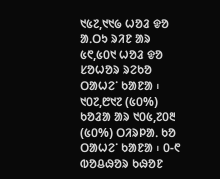᱑᱕᱗,᱑᱑᱙ ᱦᱚᱲ ᱫᱚ ᱟᱹᱛᱩ ᱨᱤᱱ ᱟᱨ ᱕᱖,᱕᱐᱑ ᱦᱚᱲ ᱫᱚ ᱥᱚᱦᱚᱨ ᱨᱮᱠᱚ ᱛᱟᱦᱮᱸ ᱠᱟᱱᱟ ᱾ ᱑᱐᱗,᱘᱑᱗ (᱕᱐%) ᱠᱚᱲᱟ ᱟᱨ ᱑᱐᱕,᱗᱐᱓ (᱕᱐%) ᱛᱤᱨᱞᱟᱹ ᱠᱚ ᱛᱟᱦᱮᱸ ᱠᱟᱱᱟ ᱾ ᱐-᱖ ᱵᱚᱪᱷᱚᱨ ᱠᱷᱚᱱ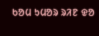ᱠᱚᱢ ᱩᱢᱚᱨ ᱨᱤᱱ ᱫᱚ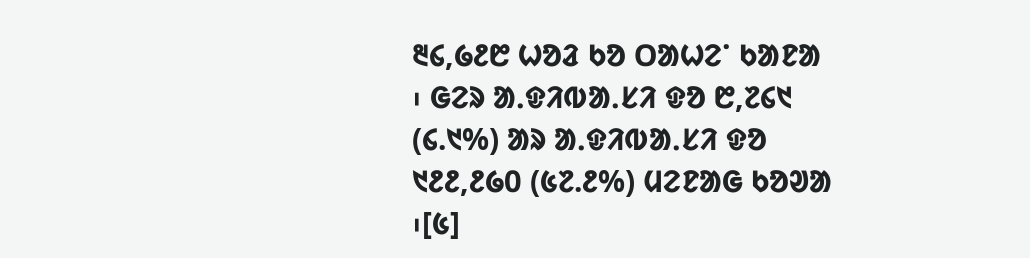᱓᱔,᱙᱒᱘ ᱦᱚᱲ ᱠᱚ ᱛᱟᱦᱮᱸ ᱠᱟᱱᱟ ᱾ ᱜᱮᱨ ᱟᱹᱫᱤᱵᱟᱹᱥᱤ ᱫᱚ ᱘,᱗᱔᱑ (᱔.᱑%) ᱟᱨ ᱟᱹᱫᱤᱵᱟᱹᱥᱤ ᱫᱚ ᱑᱒᱒,᱒᱙᱐ (᱕᱗.᱒%) ᱢᱮᱱᱟᱜ ᱠᱚᱣᱟ ᱾[᱕]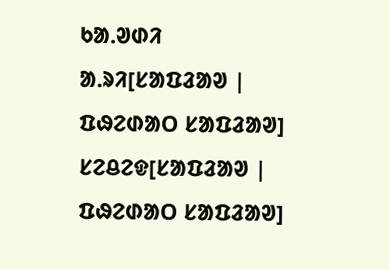ᱠᱟᱹᱣᱰᱤ ᱟᱹᱨᱤ[ᱥᱟᱯᱲᱟᱣ | ᱯᱷᱮᱰᱟᱛ ᱥᱟᱯᱲᱟᱣ]
ᱥᱮᱪᱮᱫ[ᱥᱟᱯᱲᱟᱣ | ᱯᱷᱮᱰᱟᱛ ᱥᱟᱯᱲᱟᱣ]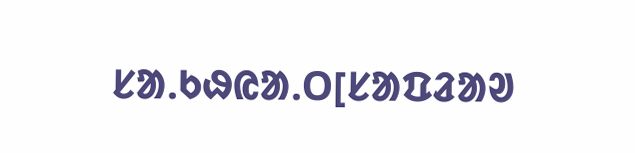ᱥᱟᱹᱠᱷᱭᱟᱹᱛ[ᱥᱟᱯᱲᱟᱣ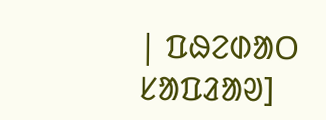| ᱯᱷᱮᱰᱟᱛ ᱥᱟᱯᱲᱟᱣ]